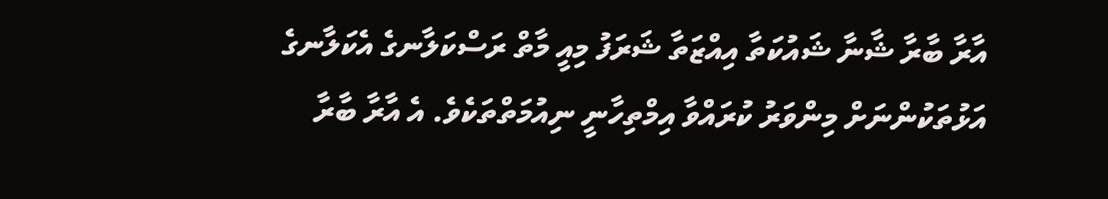އާރާ ބާރާ ޝާނާ ޝައުކަތާ އިއްޒަތާ ޝަރަފު މިއީ މާތް ރަސްކަލާނގެ އެކަލާނގެ އަޅުތަކުންނަށް މިންވަރު ކުރައްވާ އިމްތިހާނީ ނިއުމަތްތަކެވެ. އެ އާރާ ބާރާ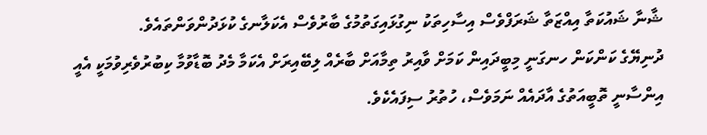ޝާނާ ޝައުކަތާ އިއްޒަތާ ޝަރަފްވެސް އިސާހިތަކު ނިގުޅައިގަތުމުގެ ބާރުވެސް އެކަލާނގެ ކުޅަދުންވަންތައެވެ.
ދުނިޔޭގެ ކަންކަން ހނގަނީ މިބީދައިން ކަމަށް ވާއިރު ތިމާއަށް ބާރެއް ލިބޭއިރަށް އެކަމާ މެދު ބޮޑާވުމާ ކިބުރުވެރިވުމަކީ އެއީ އިންސާނީ ތޮބީއަތުގެ އާދައެއް ނަމަވެސް، ހުތުރު ސިފައެކެވެ.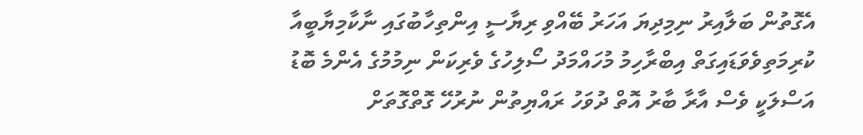އެގޮތުން ބަލާއިރު ނިމިދިޔަ އަހަރު ބޭއްވި ރިޔާސީ އިންތިހާބުގައި ނާކާމިޔާބީއާ ކުރިމަތިވެވަޑައިގަތް އިބްރާހިމު މުހައްމަދު ސޯލިހުގެ ވެރިކަން ނިމުމުގެ އެންމެ ބޮޑު އަސްލަކީ ވެސް އާރާ ބާރު އޮތް ދުވަހު ރައްޔިތުން ނުރުހޭ ގޮތްގޮތަށް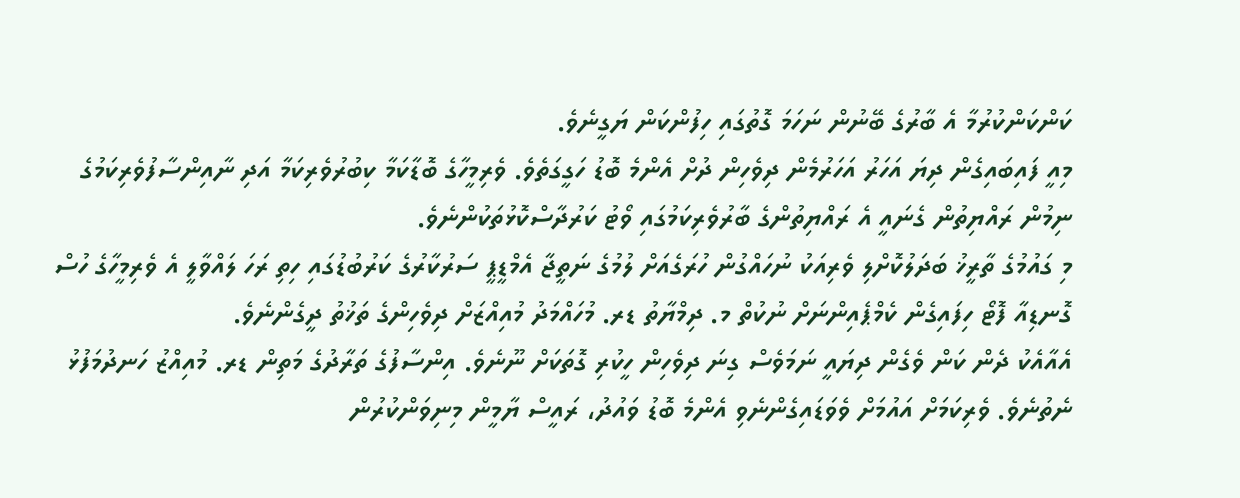ކަންކަންކުރުމާ އެ ބާރުގެ ބޭނުން ނަހަމަ ގޮތުގައި ހިފުންކަން ޔަގީނެވެ.
މިއީ ފައިބައިގެން ދިޔަ އަހަރު އަހަރުމެން ދިވެހިން ދުށް އެންމެ ބޮޑު ހަގީގަތެވެ. ވެރިމީހާގެ ބޮޑާކަމާ ކިބުރުވެރިކަމާ އަދި ނާއިންސާފުވެރިކަމުގެ ނިމުން ރައްޔިތުން ގެނައީ އެ ރައްޔިތުންގެ ބާރުވެރިކަމުގައި ވޯޓު ކަރުދާސްކޮޅުތަކުންނެވެ.
މި ގައުމުގެ ތާރީޚު ބަދަލުކޮށްލި ވެރިއަކު ނުހައްގުން ހުރަގެއަށް ލުމުގެ ނަތީޖާ އެމްޑީޕީ ސަރުކާރުގެ ކަރުބުޑުގައި ހިތި ރަހަ ލައްވާލީ އެ ވެރިމީހާގެ ހުސް ގޮނޑިއާ ފޮޓޯ ހިފައިގެން ކެމްޕެއިންނަށް ނުކުތް މ. ދިމްޔާތު ޑރ. މުހައްމަދު މުއިއްޒަށް ދިވެހިންގެ ތަޚުތު ދީގެންނެވެ.
އެއާއެކު ދެން ކަން ވެގެން ދިޔައީ ނަމަވެސް ގިނަ ދިވެހިން ހީކުރި ގޮތަކަށް ނޫނެވެ. އިންސާފުގެ ތަރާދުގެ މަތިން ޑރ. މުއިއްޒު ހަނދުމަފުޅު ނެތުނެވެ. ވެރިކަމަށް އައުމަށް ވެވަޑައިގެންނެވި އެންމެ ބޮޑު ވައުދު، ރައީސް ޔާމީން މިނިވަންކުރުން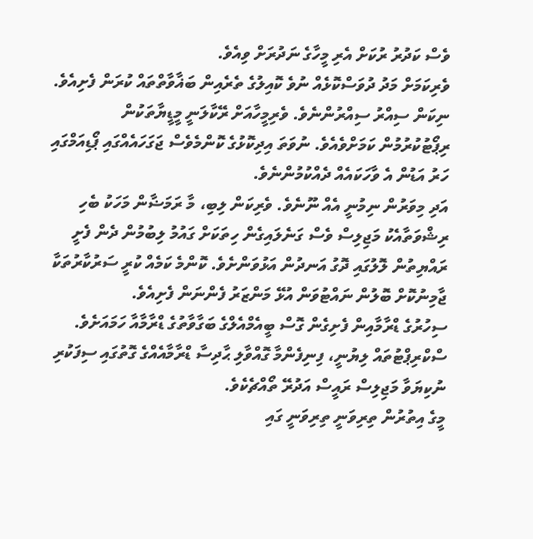ވެސް ކަދުރު ރުކަށް އެރި މީހާގެ ނަދުރަށް ވިއެވެ.
ވެރިކަމަށް މަދު ދުވަސްކޮޅެއް ނުވެ ކޮއިލުގެ ތެރެއިން ބަޣާވާތްތައް ކުރަން ފެށިއެވެ. ނިކަން ސިއްރު ސިއްރުންނެވެ. ވެރިމީހާއަށް ރޭކާލަނީ މީޑީޔާތަކުން ރިޕޯޓުކުރުމުން ކަމަށްވެއެވެ. ނުވަތަ އިދިކޮޅުގެ ކޮންމެވެސް ޖަގަހައެއްގައި ޕޯޑިއަމްގައި ހަރު އަޑުން އެ ވާހަކައެއް ދެއްކުމުންނެވެ.
އަދި މިވަރުން ނިމުނީ އެއް ނޫނެވެ. ވެރިކަން ލިބި، މާ ރަމަޟާން މަހަކު ބެހި ރިޝްވަތާއެކު މަޖިލިސް ވެސް ގަނެލައިގެން ހިތަކަށް ގައުމު ލިބުމުން ދެން ފެށީ ރައްޔިތުން ލޮލުގައި ދޮގު އަނދުން އަޅުވަންށެވެ. ކޮންމެ ކަމެއް ކުރީ ސަރުކާރުތަކާ ޖާމިނުކޮށް ބޮލުން ނައްޓުވަން އުޅޭ މަންޒަރު ފެންނަން ފެށިއެވެ.
ސިހުރުގެ ޑްރާމާއިން ފެށިގެން ގޮސް ބީއެމްއެލްގެ ބަގާވާތުގެ ޑްރާމާއާ ހަމައަށެވެ. ސްކްރިޕްޓުތައް ލިޔުނީ، ފިނިފެންމާ ގޮއްވާލި ޙާދިސާ ޑްރާމާއެއްގެ ގޮތުގައި ސިފަކުރި ނުކިޔަވާ މަޖިލިސް ރައީސް އަދުރޭ ތޯއްޗެކެވެ.
މީގެ އިތުރުން ތިރިވަނީ ތިރިވަނީ ގައި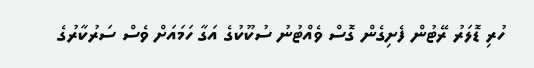ހުރި ޑޮލަރު ރޭޓުން ފެށިގެން ގޮސް ވެއްޓުނު ސުކޫކުގެ އަގާ ހަމައަށް ވެސް ސަރުކާރުގެ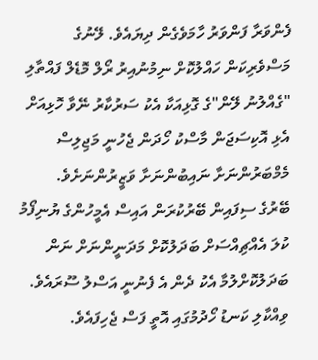ފެންވަރާ ފަންވަރު ހާމަވެގެން ދިޔައެވެ. ލޭނުގެ މަސްވެރިކަން ހައްލުކޮށް ނިމުނުއިރު ރޯލް މޮޑެލް ފައްތާލި "ގެއްލުނު ލޭން"ގެ ގޮޅިއަކާ އެކު ސަރުކާރު ނޭވާ ހޮޅިއަށް އެޅި އޮކިސަޖަން މާސްކު ހޯދަން ޖެހުނީ މަޖިލިސް މެމްބަރުންނަށާ ނައިބުންނަށާ ވަޒީރުންނަށެވެ.
ބޭރުގެ ސިފައިން ބޭރުކުރަން އައިސް އެމީހުންގެ ޔުނިފޯމު ކުލަ އެއްޗިއްސަށް ބަދަލުކޮށް މަދަނީންނަށް ނަން ބަދަލުކޮށްލުމާ އެކު ދެން އެ ފެނުނީ އަސްލު ސޫރައެވެ. ވިއްކާލި ކަނޑު ހޯދުމުގައި އޮތީ ފަސް ޖެހިފައެވެ.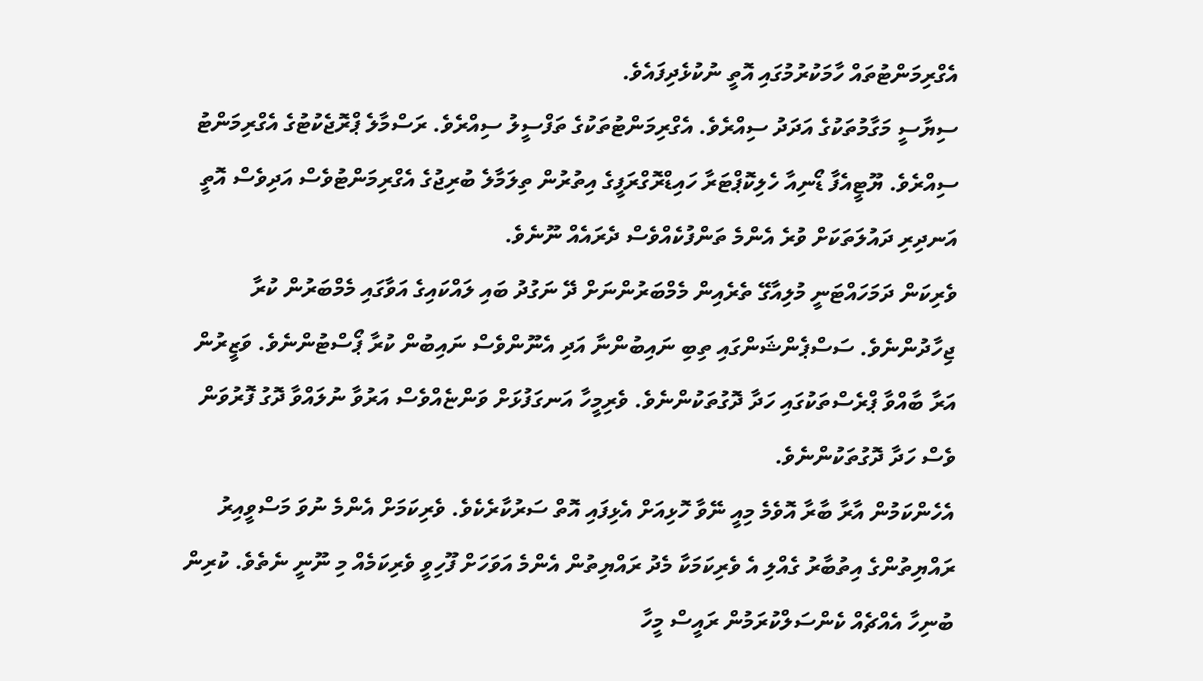އެގްރިމަންޓުތައް ހާމަކުރުމުގައި އޮތީ ނުކުޅެދިފައެވެ.
ސިޔާސީ މަގާމުތަކުގެ އަދަދު ސިއްރެވެ. އެގްރިމަންޓުތަކުގެ ތަފްސީލު ސިއްރެވެ. ރަސްމާލެ ޕްރޮޖެކުޓުގެ އެގްރިމަންޓު ސިއްރެވެ. ޔޫޓީއެފާ ޑޯނިއާ ހެލިކޮޕްޓަރާ ހައިޑްރޮގްރަފީގެ އިތުރުން ތިލަމާލެ ބުރިޖުގެ އެގްރިމަންޓުވެސް އަދިވެސް އޮތީ އަނދިރި ދައުލަތަކަށް ވުރެ އެންމެ ތަންފުކެއްވެސް ދެރައެއް ނޫނެވެ.
ވެރިކަން ދަމަހައްޓަނީ މުލިއާގޭ ތެރެއިން މެމްބަރުންނަށް ދޭ ނަގުދު ބައި ލައްކައިގެ އަވާގައި މެމްބަރުން ކުރާ ޖިހާދުންނެވެ. ސަސްޕެންޝަންގައި ތިބި ނައިބުންނާ އަދި އެނޫންވެސް ނައިބުން ކުރާ ޕޯސްޓުންނެވެ. ވަޒީރުން އަރާ ބާއްވާ ޕްރެސްތަކުގައި ހަދާ ދޮގުތަކުންނެވެ. ވެރިމީހާ އަނގަފުޅަށް ވަންޏެއްވެސް އަރުވާ ނުލައްވާ ދޮގު ފޮރުވަން ވެސް ހަދާ ދޮގުތަކުންނެވެ.
އެހެންކަމުން އާރާ ބާރާ އޮވެމެ މިއީ ނޭވާ ހޮޅިއަށް އެޅިފައި އޮތް ސަރުކާރެކެވެ. ވެރިކަމަށް އެންމެ ނުވަ މަސްވީއިރު ރައްޔިތުންގެ އިތުބާރު ގެއްލި އެ ވެރިކަމަކާ މެދު ރައްޔިތުން އެންމެ އަވަހަށް ފޫހިވީ ވެރިކަމެއް މި ނޫނީ ނެތެވެ. ކުރިން ބުނިހާ އެއްޗެއް ކެންސަލްކުރަމުން ރައީސް މީހާ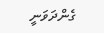ގެންދަވަނީ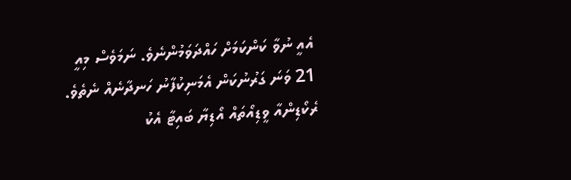އެއީ ނުވާ ކަންކަމަށް ހައްދަވަމުންނެވެ. ނަމަވެސް މިއީ 21 ވަނަ ގަރުނުކަން އެމަނިކުފާނު ހަނދާނެއް ނެތެވެ. ރެކޯޑިންއާ ވީޑިއޯތައް އޯޑިޔާ ބައިޓާ އެކު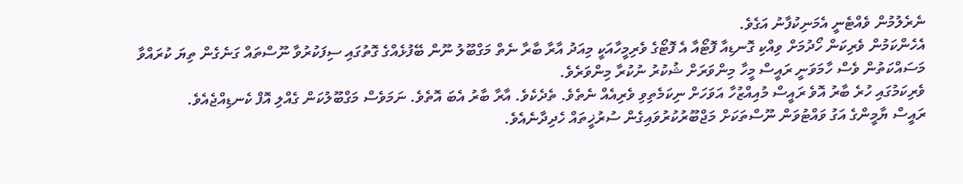ނެރެލުމުން ވެއްޓެނީ އެމަނިކުފާނު އަގެވެ.
އެހެންކަމުން ވެރިކަން ހޯދުމަށް ވިއްކި ގޮނޑިއާ ފޮޓޯއާ އެ ފޮޓޯގެ ވެރިމީހާއަކީ މިއަދު އާރާ ބާރާ ނެތް މަގްބޫލު ނޫން ބޭފުޅެއްގެ ގޮތުގައި ސިފަކުރުވާ ނޫސްތައް ގަނެގެން ތިޔަ ކުރައްވާ މަސައްކަތުން ވެސް ހާމަވަނީ ރައީސް މީހާ މިންވަރަށް ޝުކުރު ނުކުރާ މިންވަރެވެ.
ވެރިކަމުގައި ހުރެ ބާރު އޮވެ ރައީސް މުއިއްޒުހާ އަވަހަށް ނިކަމެތިވި ވެރިއެއް ނެތެވެ. ތެދެކެވެ. އާރާ ބާރު އެބަ އޮތެވެ. ނަމަވެސް މަގްބޫލުކަން ގެއްލި އޮފް ކެނޑިއްޖެއެވެ.
ރައީސް ޔާމީންގެ އަގު ވައްޓުވަން ނޫސްތަކަށް މަޖްބޫރުކުރުވައިގެން ސުރުޚީތައް ހެދިދާނެއެވެ.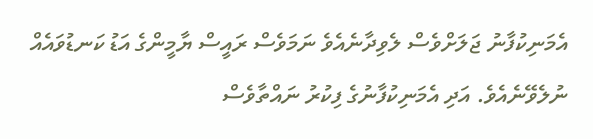އެމަނިކުފާނު ޖަލަށްވެސް ލެވިދާނެއެވެ ނަމަވެސް ރައީސް ޔާމީންގެ އަޑު ކަނޑުވައެއް ނުލެވޭނެއެވެ. އަދި އެމަނިކުފާނުގެ ފިކުރު ނައްތާވެސް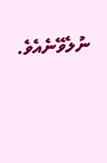ނުލެވޭނެއެވެ.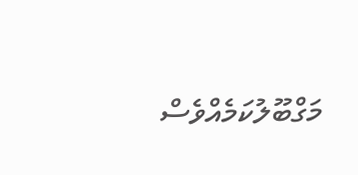މަގްބޫލުކަމެއްވެސް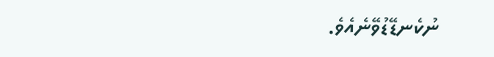ނުކެނޑޭޑުވޭނެއެވެ.